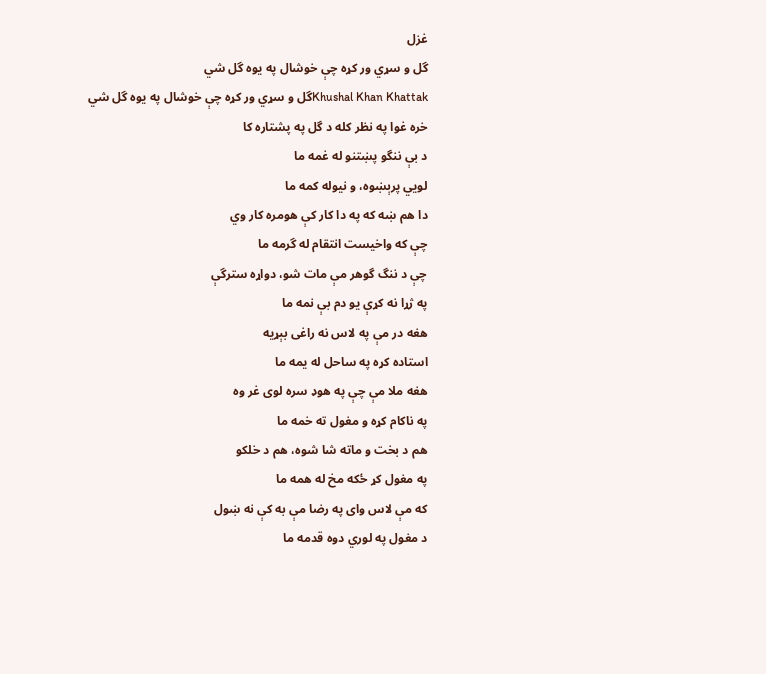غزل
گل و سړي ور کړه چې خوشال په يوه گل شي
Khushal Khan Khattakگل و سړي ور کړه چې خوشال په يوه گل شي
خره غوا په نظر کله د گل په پشتاره کا
د بې ننگو پښتنو له غمه ما
لويي پرېښوه، و نيوله کمه ما
دا هم ښه که په دا کار کې هومره کار وي
چې که واخيست انتقام له گرمه ما
چې د ننگ گوهر مې مات شو، دواړه سترگې
په ژړا نه کړې يو دم بې نمه ما
هغه در مې په لاس نه راغی بېړيه
استاده کړه په ساحل له يمه ما
هغه ملا مې چې په هوډ سره لوی غر وه
په ناکام کړه و مغول ته خمه ما
هم د بخت و ماته شا شوه، هم د خلکو
په مغول کړ ځکه مخ له همه ما
که مې لاس وای په رضا مې به کې نه ښول
د مغول په لوري دوه قدمه ما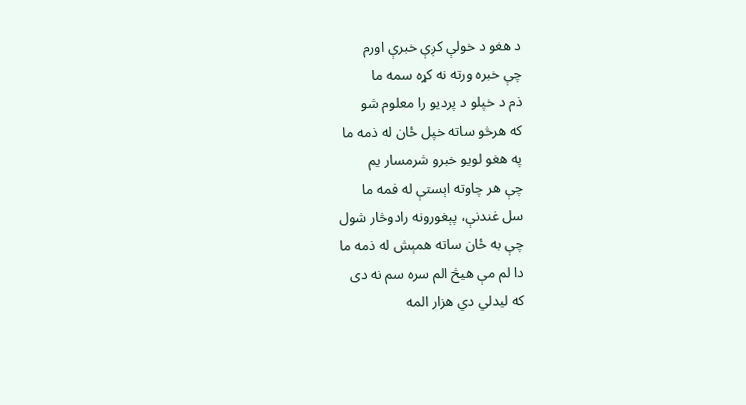د هغو د خولې کږې خبرې اورم
چې خبره ورته نه کړه سمه ما
ذم د خپلو د پرديو را معلوم شو
که هرڅو ساته خپل ځان له ذمه ما
په هغو لويو خبرو شرمسار يم
چې هر چاوته اېستې له فمه ما
سل غندنې، پېغورونه رادوڅار شول
چې به ځان ساته همېش له ذمه ما
دا لم مې هيڅ الم سره سم نه دی
که ليدلي دي هزار المه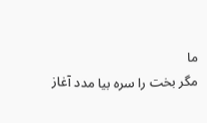ما
مگر بخت را سره بيا مدد آغاز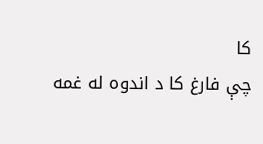کا
چې فارغ کا د اندوه له غمه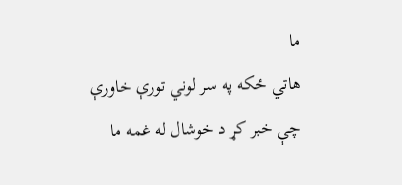ما
هاتي ځکه په سر لوني تورې خاورې
چې خبر کړ د خوشال له غمه ما